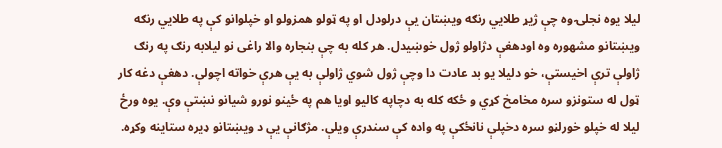ليلا يوه نجلۍ وه چې ژيړ طلايي رنګه ويښتان يې درلودل او په ټولو همزولو او خپلوانو کې په طلايي رنګه ويښتانو مشهوره وه اودهغې دژاولو ژول خوښيدل. هر کله به چې بنجاره والا راغی نو ليلابه رنګ په رنګ ژاولې ترې اخيستې، خو دليلا يو بد عادت دا وچې ژول شوي ژاولې به يې هرې خواته اچولې. دهغې دغه کار ټول له ستونزو سره مخامخ کړي و ځکه کله به دچاپه کاليو اويا هم په ځينو نورو شيانو نښتې وې. يوه ورځ ليلا له خپلو خورلڼو سره دخپلې نانځکې په واده کې سندرې ويلې. مژګانې يې د ويښتانو ډيره ستاينه وکړه.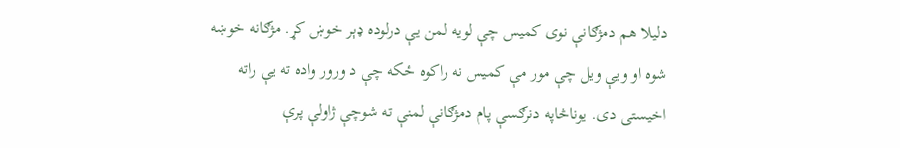دليلا هم دمژګانې نوی کميس چې لويه لمن يې درلوده ډېر خوښ کړ. مژګانه خوښه شوه او ويې ويل چې مور مې کميس نه راکوه ځکه چې د ورور واده ته يې راته اخيستی دی. يوناڅاپه دنرګسې پام دمژګانې لمنې ته شوچې ژاولې پرې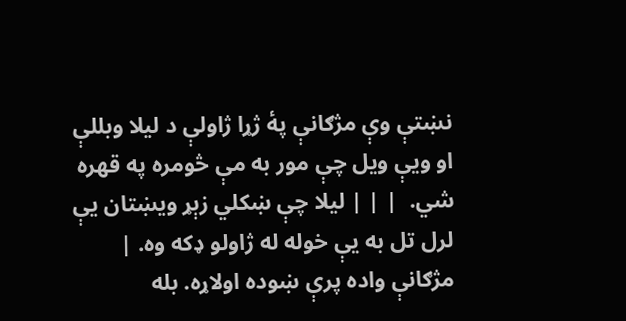نښتې وې مژګانې پۀ ژړا ژاولې د ليلا وبللې او ويې ويل چې مور به مې څومره په قهره شي.  | | | ليلا چې ښکلي زېړ ويښتان يې لرل تل به يې خوله له ژاولو ډکه وه. |
مژګانې واده پرې ښوده اولاړه. بله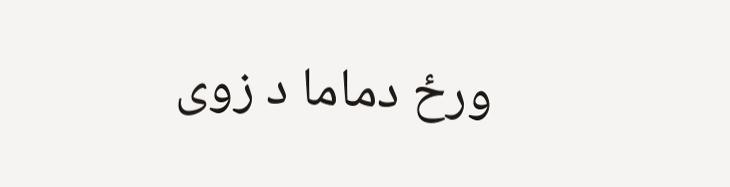ورځ دماما د زوی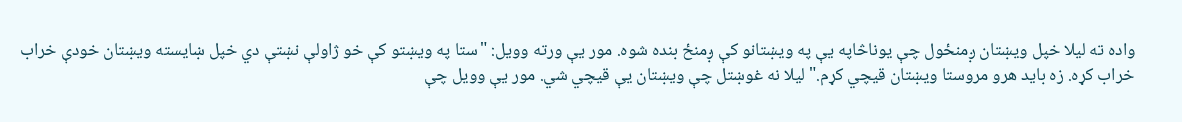واده ته ليلا خپل ويښتان ږمنځول چې يوناڅاپه يې په ويښتانو کې ږمنځ بنده شوه. مور يې ورته وويل: "ستا په ويښتو کې خو ژاولې نښتې دي خپل ښايسته ويښتان خودې خراب خراب کړه. زه بايد هرو مروستا ويښتان قيچي کړم." ليلا نه غوښتل چې ويښتان يې قيچي شي. مور يې وويل چې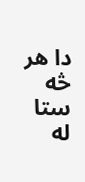دا هر څه ستا له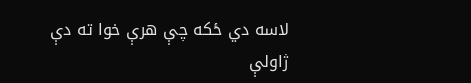لاسه دي ځکه چې هرې خوا ته دې ژاولې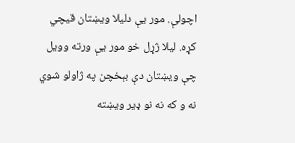اچولې. مور يې دليلا ويښتان قيچي کړه. ليلا ژړل خو مور يې ورته وويل چې ويښتان دې بېخچن په ژاولو شوي نه و که نه نو ډير ويښته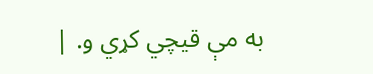به مې قيچي کړي و. |